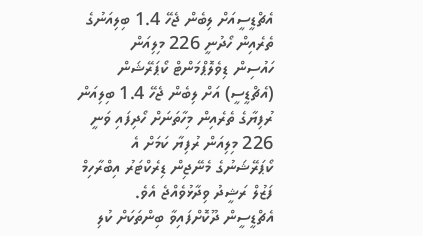އެޗްޑީސީއަށް ލިބެން ޖެހޭ 1.4 ބިލިއަނުގެ ތެރެއިން ހޯދުނީ 226 މިލިއަން
ހައުސިން ޑިވެލޮޕްމަންޓް ކޯޕަރޭޝަން (އެޗްޑީސީ) އަށް ލިބެން ޖެހޭ 1.4 ބިލިއަން ރުފިޔާގެ ތެރެއިން މިހާތަނަށް ހޯދިފައި ވަނީ 226 މިލިއަން ރުފިޔާ ކަމަށް އެ ކޯޕަރޭޝަނުގެ މެނޭޖިން ޑިރެކްޓަރު އިބްރާހިމް ފަޒުލް ރަޝީދު ވިދާޅުވެއްޖެ އެވެ.
އެޗްޑީސީން ދޫކޮށްފައިވާ ބިންތަކަށް ކުލި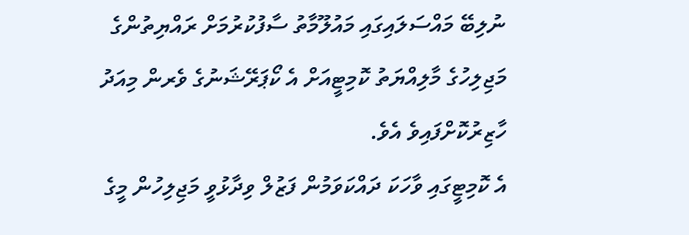ނުލިބޭ މައްސަލައިގައި މައުލޫމާތު ސާފުކުރުމަށް ރައްޔިތުންގެ މަޖިލިހުގެ މާލިއްޔަތު ކޮމިޓީއަށް އެ ކޯޕަރޭޝަނުގެ ވެރން މިއަދު ހާޒިރުކޮށްފައިވެ އެވެ.
އެ ކޮމިޓީގައި ވާހަކަ ދައްކަވަމުން ފަޒުލް ވިދާޅުވީ މަޖިލިހުން މީގެ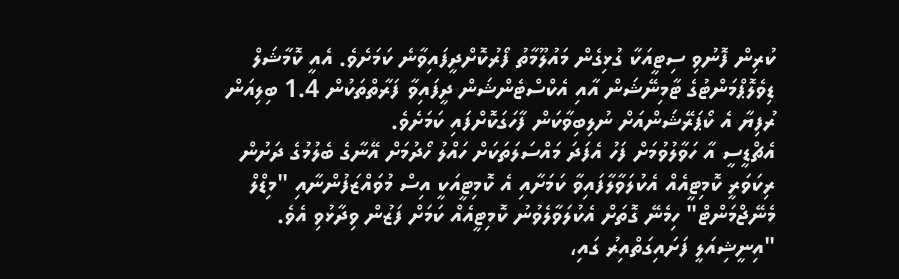ކުރިން ފޮނުވި ސިޓީއަކާ ގުޅިގެން މައުލޫމާތު ފޯރުކޮށްދީފައިވާނެ ކަމަށެވެ. އެއީ ކޮމާޝަލް ޑިވެލޮޕްމަންޓުގެ ޓާމިނޭޝަން އާއި އެކްސްޓެންޝަން ދީފައިވާ ފަރާތްތަކުން 1.4 ބިލިއަން ރުފިޔާ އެ ކޯޕަރޭޝަންއަށް ނުލިބިވާކަން ފާހަގަކޮށްފައި ކަމަށެވެ.
އެޗްޑީސީ އާ ހަވާލުވުމަށް ފަހު އެފަދަ މައްސަލަތަކަށް ހައްލު ހޯދުމަށް އޭނާގެ ބެލުމުގެ ދަށުން ރިކަވަރީ ކޮމިޓީއެއް އެކުލަވާލާފައިވާ ކަމަށާއި އެ ކޮމިޓީއަކީ އިސް މުވައްޒަފުންނާއި "މިޑްލް މެނޭޖްމަންޓް" ހިމެނޭ ގޮތަށް އެކުލަވާލެވުނު ކޮމިޓީއެއް ކަމަށް ފަޒުން ވިދާޅުވި އެވެ.
"އިނީޝިއަލީ ފަށައިގަތްއިރު ގައި،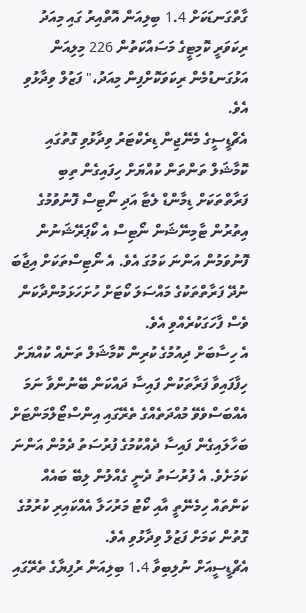ގާތްގަނޑަކަށް 1.4 ބިލިއަން އޮތްއިރު ގައި މިއަދު ރިކަވަރީ ކޮމިޓީގެ މަސައްކަތުން 226 މިލިއަން އަޅުގަނޑުމެން ރިކަވަކޮށްފިން މިއަދު،" ފަޒުލް ވިދާޅުވި އެވެ.
އެޗްޑީސީގެ މެނޭޖިން ޑިރެކްޓަރު ވިދާޅުވި ގޮތުގައި ކޮމާޝަލް ތަންތަން ކުއްޔަށް ހިފައިގެން ތިބި ފަރާތްތަކަށް ޑިމާންޑް ލެޓާ އަދި ނޯޓިސް ފޮނުވުމުގެ އިތުރުން ޓާމިނޭޝަން ނޯޓިސް އެ ކޯޕަރޭޝަނުން ފޮނުވަމުން އަންނަ ކަމުގަ އެވެ. އެ ނޯޓިސްތަކަށް އިޖާބަ ނުދޭ ފަރާތްތަކުގެ މައްސަލަ ކޯޓަށް ހުށަހަޅަމުންދާކަން ވެސް ފާހަގަކުރެއްވި އެވެ.
އެ ހިސާބަށް ދިއުމުގެ ކުރިން ކޮމާޝަލް ތަނެއް ކުއްޔަށް ހިފާފައިވާ ފަރާތަކުން ފައިސާ ދައްކަން ބޭނުންވާ ނަމަ އެއްބަސްވެވޭ މުއްދަތެއްގެ ތެރޭގައި އިންސްޓޯލްމަންޓަށް ބަހާލައިގެން ފައިސާ ދެއްކުމުގެ ފުރުސަތު ދެމުން އަންނަ ކަމަށެވެ. އެ ފުރުސަތު ދެނީ ގެއްލުން ލިބޭ ބައެއް ކަންތައް ހިމެނޭތީ އާއި ކޯޓު މަރުހަލާ އެއްކައިރި ކުރުމުގެ ގޮތުން ކަމަށް ފަޒުލް ވިދާޅުވި އެވެ.
އެޗްޑީސީއަށް ނުލިބިވާ 1.4 ބިލިއަން ރުފިޔާގެ ތެރޭގައި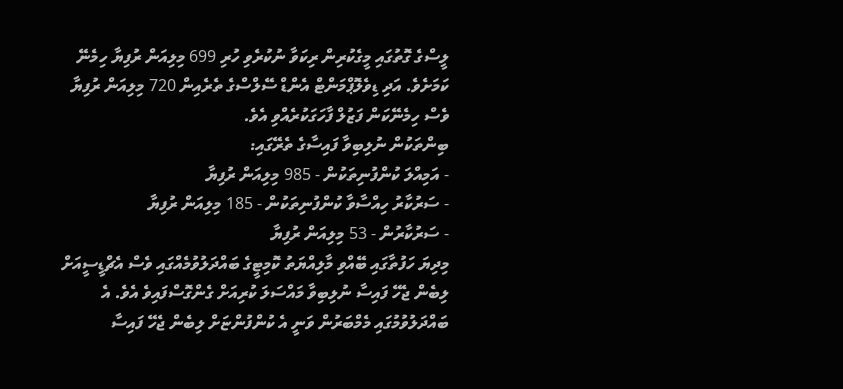ލީސްގެ ގޮތުގައި މީގެކުރިން ރިކަވާ ނުކުރެވި ހުރި 699 މިލިއަން ރުފިޔާ ހިމެނޭ ކަމަށެވެ. އަދި ޑިވެލޮޕްމަންޓް އެންޑް ސޭލްސްގެ ތެރެއިން 720 މިލިއަން ރުފިޔާ ވެސް ހިމެނޭކަން ފަޒުލް ފާހަގަކުރެއްވި އެވެ.
ބިންތަކުން ނުލިބިވާ ފައިސާގެ ތެރޭގައި:
- އަމިއްލަ ކުންފުނިތަކުން - 985 މިލިއަން ރުފިޔާ
- ސަރުކާރު ހިއްސާވާ ކުންފުނިތަކުން - 185 މިލިއަން ރުފިޔާ
- ސަރުކާރުން - 53 މިލިއަން ރުފިޔާ
މިދިޔަ ހަފުތާގައި ބޭއްވި މާލިއްޔަތު ކޮމިޓީގެ ބައްދަލުވުމެއްގައި ވެސް އެޗްޑީސީއަށް ލިބެން ޖެހޭ ފައިސާ ނުލިބިވާ މައްސަލަ ކުރިއަށް ގެންގޮސްފައިވެ އެވެ. އެ ބައްދަލުވުމުގައި މެމްބަރުން ވަނީ އެ ކުންފުންޏަށް ލިބެން ޖެހޭ ފައިސާ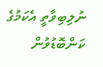ނުލިބިވާތީ އެކަމުގެ ކަންބޮޑުވުން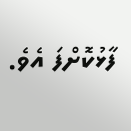ފާޅުކޮށްފަ އެވެ.